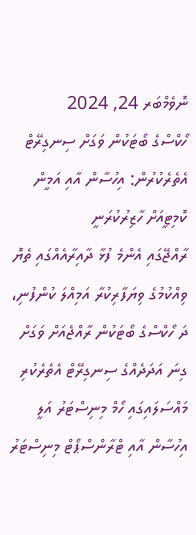ނޮވެމްބަރ 24, 2024
ހޯކްސްގެ ބޯޓަކުން ވަގަށް ސިނގިރޭޓް އެތެރެކުރުން: އިހުސާން އާއި އަމީން ކޮމިޓީއަށް ހާޒިރުކުރަނީ
ރާއްޖޭގައި އެންމެ ފުޅާ ދާއިރާއެއްގައި ތެޔޮ ވިއްކުމުގެ ވިޔަފާރިކުރާ އަމިއްލަ ކުންފުނި، ދަ ހޯކްސްގެ ބޯޓަކުން ރާއްޖެއަށް ވަގަށް ގިނަ އަދަދެއްގެ ސިނގިރޭޓް އެތެރެކުރި މައްސަލައިގައި ހޯމް މިނިސްޓަރު އަލީ އިހުސާން އާއި ޓްރާންސްޕޯޓް މިނިސްޓަރު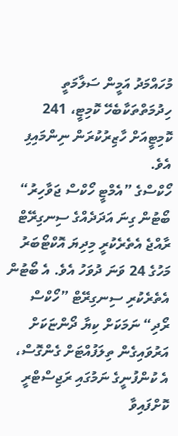މުހައްމަދު އަމީން ސަލާމަތީ ހިދުމަތްތަކާބެހޭ ކޮމިޓީ، 241 ކޮމިޓީއަށް ހާޒިރުކުރަން ނިންމައިފި އެވެ.
ހޯކްސްގެ ”އެމްޓީ ހޯކްސް ޖަވާހިރު“ ބޯޓުން ގިނަ އަދަދެއްގެ ސިނގިރޭޓް ރާއްޖެ އެތެރެކުރީ މިދިޔަ އޮކްޓޯބަރު މަހުގެ 24 ވަނަ ދުވަހު އެވެ. އެ ބޯޓުން އެތެރެކުރި ސިނގިރޭޓް ”ހޯކްސް ރޯދި“ ނަމަކަށް ކިޔާ ދޯންޏަކަށް އަރުވައިގެން ތިލަފުއްޓަށް ގެންގޮސް، އެ ކުންފުނީގެ ނަމުގައި ރަޖިސްޓްރީ ކޮށްފައިވާ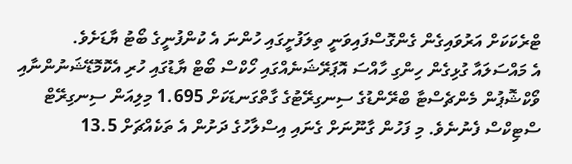ޓްރެކަކަށް އަރުވައިގެން ގެންގޮސްފައިވަނީ ތިލަފުށީގައި ހުންނަ އެ ކުންފުނީގެ ބޯޓު ޔާޑަށެވެ.
އެ މައްސަލައާ ގުޅިގެން ހިންގި ހާއްސަ އޮޕަރޭޝަނެއްގައި ހޯކްސް ބޯޓް ޔާޑުގައި ހުރި އެކޮމޮޑޭޝަނުންނާއި ވޯކްޝޮޕުން މެންޗެސްޓާ ބްރޭންޑުގެ ސިނގިރޭޓުގެ ގާތްގަނޑަކަށް 1.695 މިލިއަން ސިނގިރޭޓް ސްޓިކްސް ފެނުނެވެ. މި ފަހުން ގާނޫނަށް ގެނައި އިސްލާހުގެ ދަށުން އެ ތަކެއްޗަށް 13.5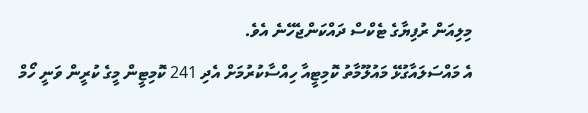މިލިއަން ރުފިޔާގެ ޓެކްސް ދައްކަންޖެހޭނެ އެވެ.
އެ މައްސަލައާގުޅޭ މައުލޫމާތު ކޮމިޓީއާ ހިއްސާކުރުމަށް އެދި 241 ކޮމިޓީން މީގެ ކުރީން ވަނީ ހޯމް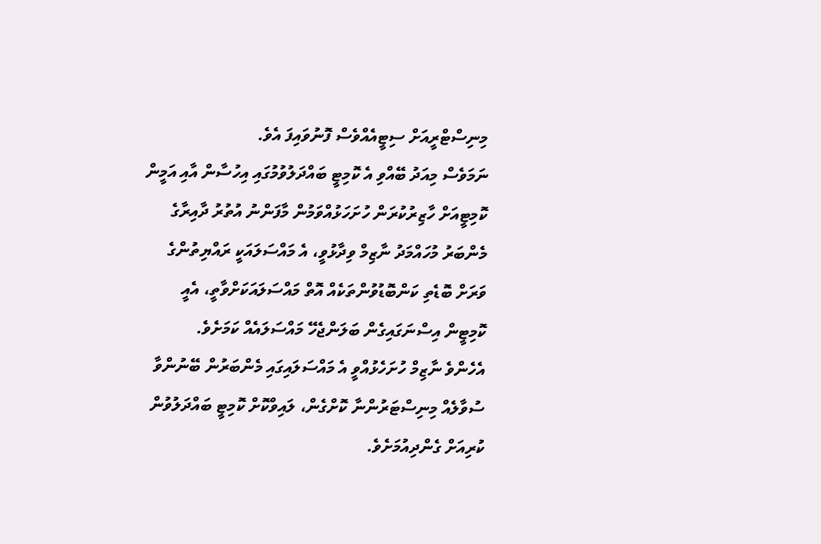މިނިސްޓްރީއަށް ސިޓީއެއްވެސް ފޮނުވައިފަ އެވެ.
ނަމަވެސް މިއަދު ބޭއްވި އެ ކޮމިޓީ ބައްދަލުވުމުގައި އިހުސާން އާއި އަމީން ކޮމިޓީއަށް ހާޒިރުކުރަން ހުށަހަޅުއްވަމުން މާފަންނު އުތުރު ދާއިރާގެ މެންބަރު މުހައްމަދު ނާޒިމް ވިދާޅުވީ، އެ މައްސަލައަކީ ރައްޔިތުންގެ ވަރަށް ބޮޑެތި ކަންބޮޑުވުންތަކެއް އޮތް މައްސަލައަކަށްވާތީ، އެއީ ކޮމިޓީން އިސްނަގައިގެން ބަލަންޖެހޭ މައްސަލައެއް ކަމަށެވެ.
އެހެންވެ ނާޒިމް ހުށަހެޅުއްވީ އެ މައްސަލައިގައި މެންބަރުން ބޭނުންވާ ސުވާލެއް މިނިސްޓަރުންނާ ކޮށްގެން، ލައިވްކޮށް ކޮމިޓީ ބައްދަލުވުން ކުރިއަށް ގެންދިއުމަށެވެ.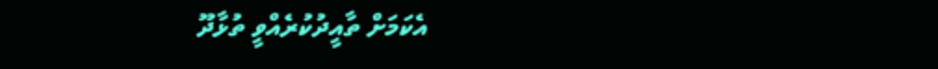އެކަމަށް ތާއީދުކުރެއްވީ ތުޅާދޫ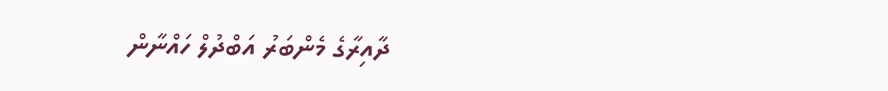ދާއިރާގެ މެންބަރު އަބްދުލް ހައްނާން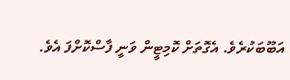އަބޫބަކުރެވެ. އެގޮތަށް ކޮމިޓީން ވަނީ ފާސްކޮށްފަ އެވެ.